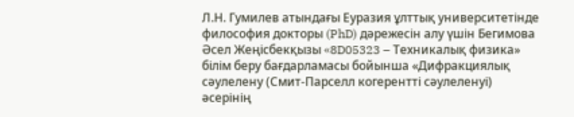Л.Н. Гумилев атындағы Еуразия ұлттық университетінде философия докторы (PhD) дәрежесін алу үшін Бегимова Әсел Жеңісбекқызы «8D05323 – Техникалық физика» білім беру бағдарламасы бойынша «Дифракциялық сәулелену (Смит-Парселл когерентті сәулеленуі) әсерінің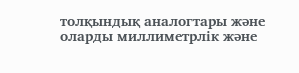толқындық аналогтары және оларды миллиметрлік және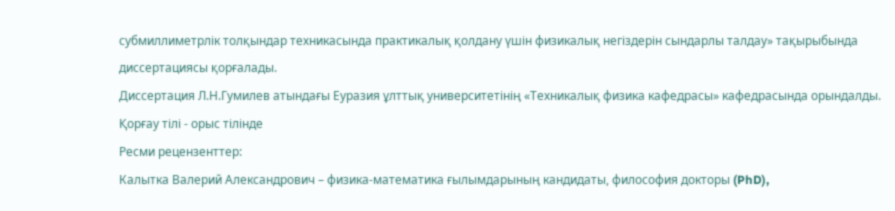субмиллиметрлік толқындар техникасында практикалық қолдану үшін физикалық негіздерін сындарлы талдау» тақырыбында диссертациясы қорғалады.
Диссертация Л.Н.Гумилев атындағы Еуразия ұлттық университетінің «Техникалық физика кафедрасы» кафедрасында орындалды.
Қорғау тілі - орыс тілінде
Ресми рецензенттер:
Калытка Валерий Александрович – физика-математика ғылымдарының кандидаты, философия докторы (PhD),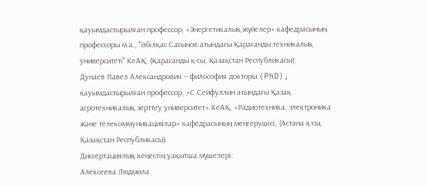қауымдастырылған профессор, «Энергетикалық жүйелер» кафедрасының профессоры м.а., "Әбілқас Сағынов атындағы Қарағанды техникалық университеті" КеАҚ, (Қарағанды қ-сы, Қазақстан Республикасы);
Дунаев Павел Александрович – философия докторы (PhD), қауымдастырылған профессор, «С.Сейфуллин атындағы Қазақ агротехникалық зерттеу университет» КеАҚ, «Радиотехника, электроника және телекоммуникациялар» кафедрасының меңгерушісі, (Астана қ-сы, Қазақстан Республикасы).
Диссертациялық кеңестің уақытша мүшелері:
Алексеева Людмила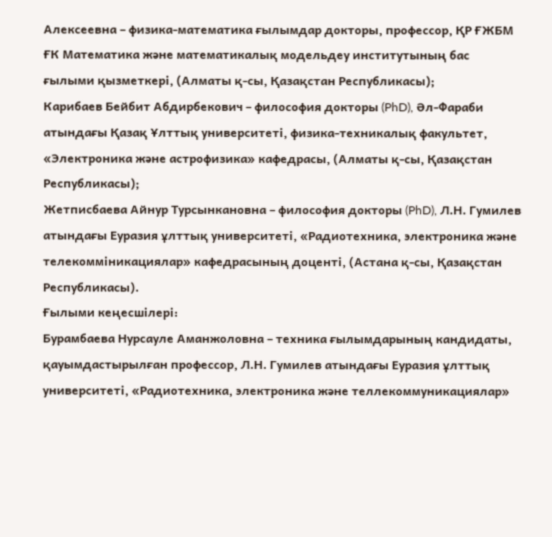Алексеевна – физика-математика ғылымдар докторы, профессор, ҚР ҒЖБМ ҒК Математика және математикалық модельдеу институтының бас ғылыми қызметкері, (Алматы қ-сы, Қазақстан Республикасы);
Карибаев Бейбит Абдирбекович – философия докторы (PhD), Әл-Фараби атындағы Қазақ Ұлттық университеті, физика-техникалық факультет, «Электроника және астрофизика» кафедрасы, (Алматы қ-сы, Қазақстан Республикасы);
Жетписбаева Айнур Турсынкановна – философия докторы (PhD), Л.Н. Гумилев атындағы Еуразия ұлттық университеті, «Радиотехника, электроника және телекомміникациялар» кафедрасының доценті, (Астана қ-сы, Қазақстан Республикасы).
Ғылыми кеңесшілері:
Бурамбаева Нурсауле Аманжоловна – техника ғылымдарының кандидаты, қауымдастырылған профессор, Л.Н. Гумилев атындағы Еуразия ұлттық университеті, «Радиотехника, электроника және теллекоммуникациялар»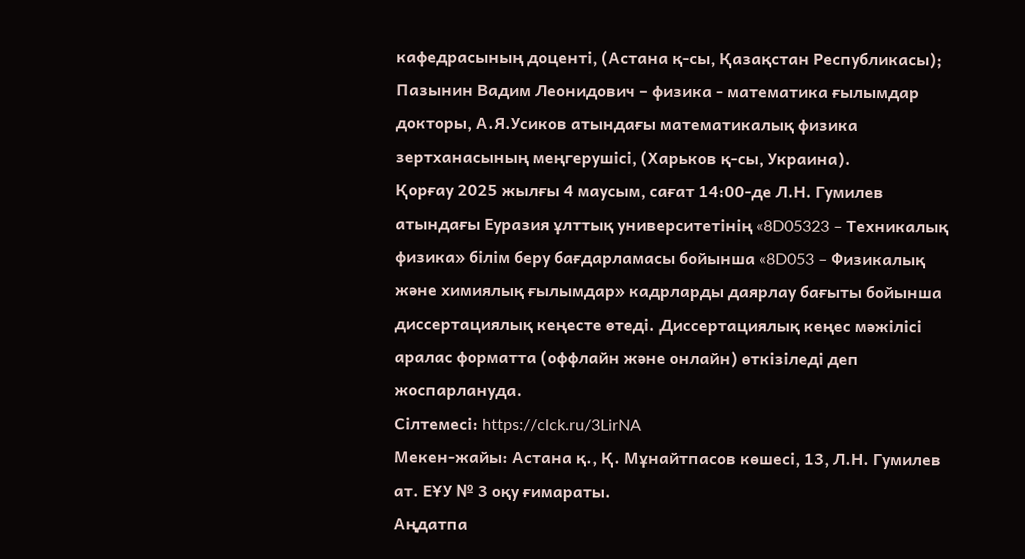кафедрасының доценті, (Астана қ-сы, Қазақстан Республикасы);
Пазынин Вадим Леонидович – физика - математика ғылымдар докторы, А.Я.Усиков атындағы математикалық физика зертханасының меңгерушісі, (Харьков қ-сы, Украина).
Қорғау 2025 жылғы 4 маусым, сағат 14:00-де Л.Н. Гумилев атындағы Еуразия ұлттық университетінің «8D05323 – Техникалық физика» білім беру бағдарламасы бойынша «8D053 – Физикалық және химиялық ғылымдар» кадрларды даярлау бағыты бойынша диссертациялық кеңесте өтеді. Диссертациялық кеңес мәжілісі аралас форматта (оффлайн және онлайн) өткізіледі деп жоспарлануда.
Сілтемесі: https://clck.ru/3LirNA
Мекен-жайы: Астана қ., Қ. Мұнайтпасов көшесі, 13, Л.Н. Гумилев ат. ЕҰУ № 3 оқу ғимараты.
Аңдатпа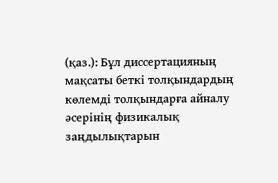(қаз.): Бұл диссертацияның мақсаты беткі толқындардың көлемді толқындарға айналу әсерінің физикалық заңдылықтарын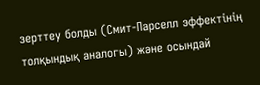зерттеу болды (Смит-Парселл эффектінің толқындық аналогы) және осындай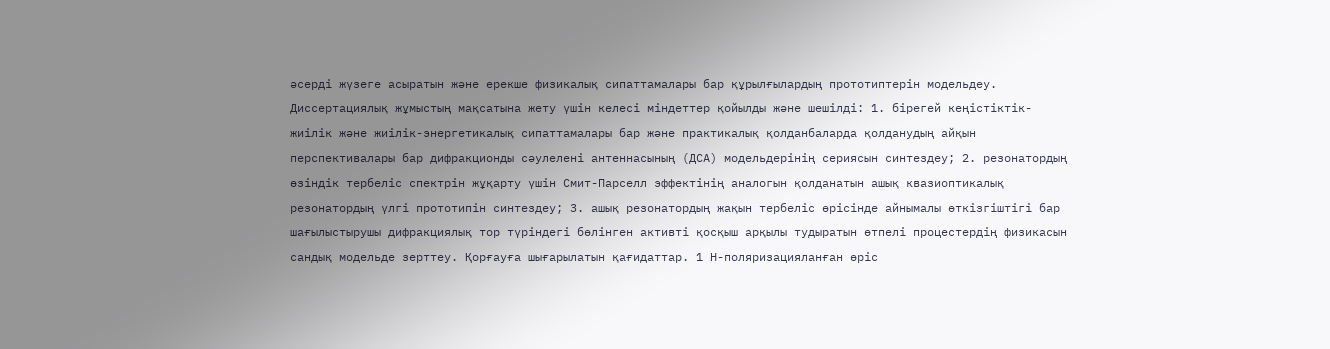әсерді жүзеге асыратын және ерекше физикалық сипаттамалары бар құрылғылардың прототиптерін модельдеу. Диссертациялық жұмыстың мақсатына жету үшін келесі міндеттер қойылды және шешілді: 1. бірегей кеңістіктік-жиілік және жиілік-энергетикалық сипаттамалары бар және практикалық қолданбаларда қолданудың айқын перспективалары бар дифракционды сәулелені антеннасының (ДСА) модельдерінің сериясын синтездеу; 2. резонатордың өзіндік тербеліс спектрін жұқарту үшін Смит-Парселл эффектінің аналогын қолданатын ашық квазиоптикалық резонатордың үлгі прототипін синтездеу; 3. ашық резонатордың жақын тербеліс өрісінде айнымалы өткізгіштігі бар шағылыстырушы дифракциялық тор түріндегі бөлінген активті қосқыш арқылы тудыратын өтпелі процестердің физикасын сандық модельде зерттеу. Қорғауға шығарылатын қағидаттар. 1 Н-поляризацияланған өріс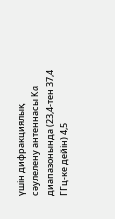үшін дифракциялық сәулелену антеннасы Ka диапазонында (23,4-тен 37,4 ГГц-ке дейін) 4,5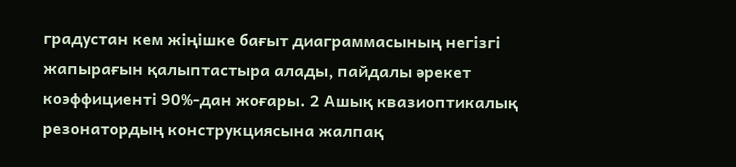градустан кем жіңішке бағыт диаграммасының негізгі жапырағын қалыптастыра алады, пайдалы әрекет коэффициенті 90%-дан жоғары. 2 Ашық квазиоптикалық резонатордың конструкциясына жалпақ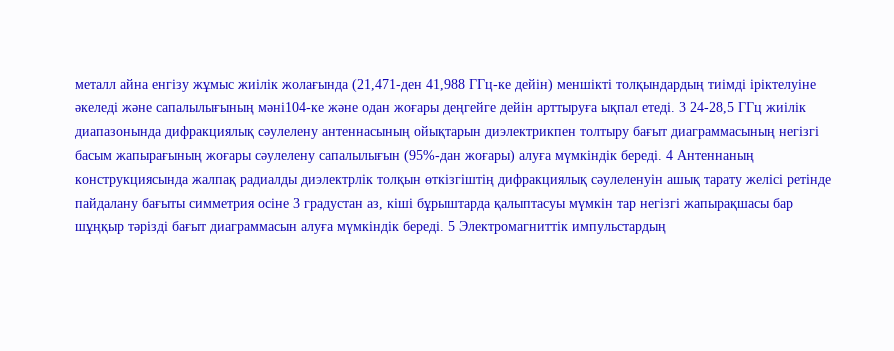металл айна енгізу жұмыс жиілік жолағында (21,471-ден 41,988 ГГц-ке дейін) меншікті толқындардың тиімді іріктелуіне әкеледі және сапалылығының мәні104-ке және одан жоғары деңгейге дейін арттыруға ықпал етеді. 3 24-28,5 ГГц жиілік диапазонында дифракциялық сәулелену антеннасының ойықтарын диэлектрикпен толтыру бағыт диаграммасының негізгі басым жапырағының жоғары сәулелену сапалылығын (95%-дан жоғары) алуға мүмкіндік береді. 4 Антеннаның конструкциясында жалпақ радиалды диэлектрлік толқын өткізгіштің дифракциялық сәулеленуін ашық тарату желісі ретінде пайдалану бағыты симметрия осіне 3 градустан аз, кіші бұрыштарда қалыптасуы мүмкін тар негізгі жапырақшасы бар шұңқыр тәрізді бағыт диаграммасын алуға мүмкіндік береді. 5 Электромагниттік импульстардың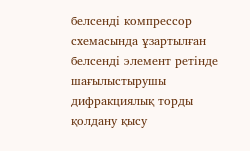белсенді компрессор схемасында ұзартылған белсенді элемент ретінде шағылыстырушы дифракциялық торды қолдану қысу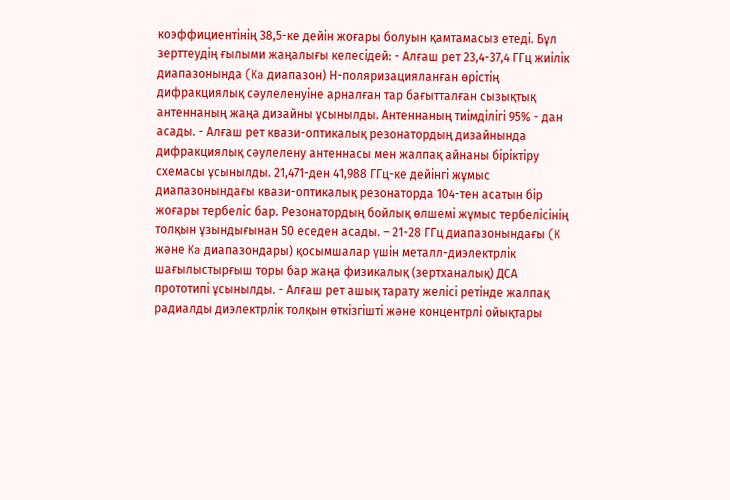коэффициентінің 38,5-ке дейін жоғары болуын қамтамасыз етеді. Бұл зерттеудің ғылыми жаңалығы келесідей: - Алғаш рет 23,4-37,4 ГГц жиілік диапазонында (Ka диапазон) Н-поляризацияланған өрістің дифракциялық сәулеленуіне арналған тар бағытталған сызықтық антеннаның жаңа дизайны ұсынылды. Антеннаның тиімділігі 95% - дан асады. - Алғаш рет квази-оптикалық резонатордың дизайнында дифракциялық сәулелену антеннасы мен жалпақ айнаны біріктіру схемасы ұсынылды. 21,471-ден 41,988 ГГц-ке дейінгі жұмыс диапазонындағы квази-оптикалық резонаторда 104-тен асатын бір жоғары тербеліс бар. Резонатордың бойлық өлшемі жұмыс тербелісінің толқын ұзындығынан 50 еседен асады. – 21-28 ГГц диапазонындағы (K және Ka диапазондары) қосымшалар үшін металл-диэлектрлік шағылыстырғыш торы бар жаңа физикалық (зертханалық) ДСА прототипі ұсынылды. - Алғаш рет ашық тарату желісі ретінде жалпақ радиалды диэлектрлік толқын өткізгішті және концентрлі ойықтары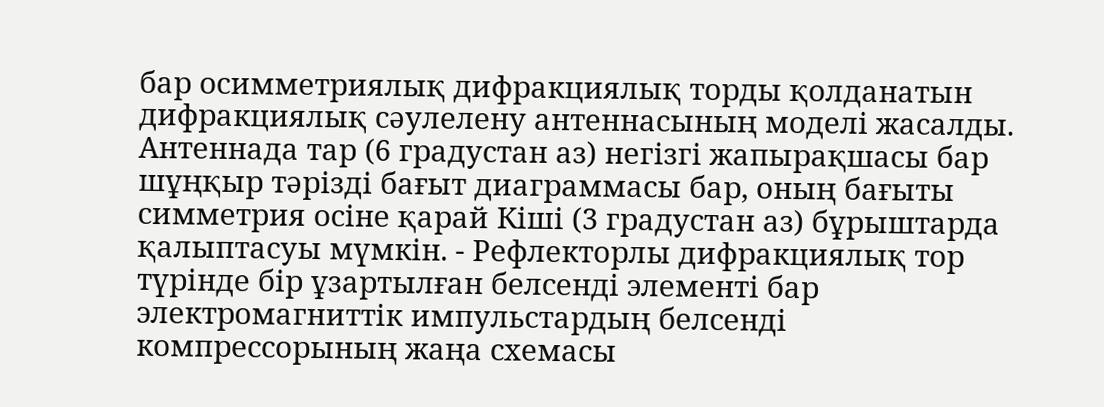бар осимметриялық дифракциялық торды қолданатын дифракциялық сәулелену антеннасының моделі жасалды. Антеннада тар (6 градустан аз) негізгі жапырақшасы бар шұңқыр тәрізді бағыт диаграммасы бар, оның бағыты симметрия осіне қарай Кіші (3 градустан аз) бұрыштарда қалыптасуы мүмкін. - Рефлекторлы дифракциялық тор түрінде бір ұзартылған белсенді элементі бар электромагниттік импульстардың белсенді компрессорының жаңа схемасы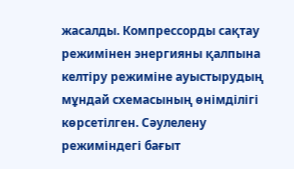жасалды. Компрессорды сақтау режимінен энергияны қалпына келтіру режиміне ауыстырудың мұндай схемасының өнімділігі көрсетілген. Сәулелену режиміндегі бағыт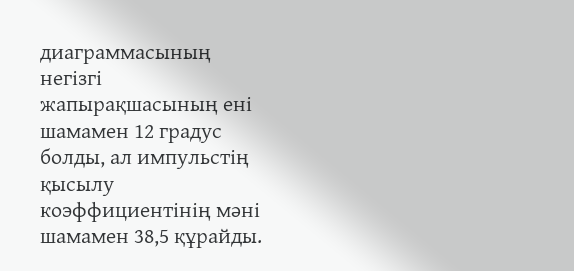диаграммасының негізгі жапырақшасының ені шамамен 12 градус болды, ал импульстің қысылу коэффициентінің мәні шамамен 38,5 құрайды.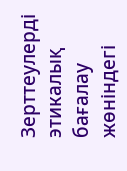Зерттеулерді этикалық бағалау жөніндегі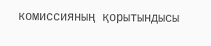комиссияның қорытындысы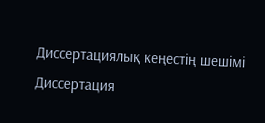Диссертациялық кеңестің шешімі
Диссертация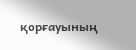қорғауының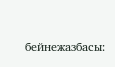бейнежазбасы: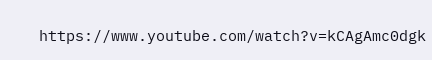https://www.youtube.com/watch?v=kCAgAmc0dgk